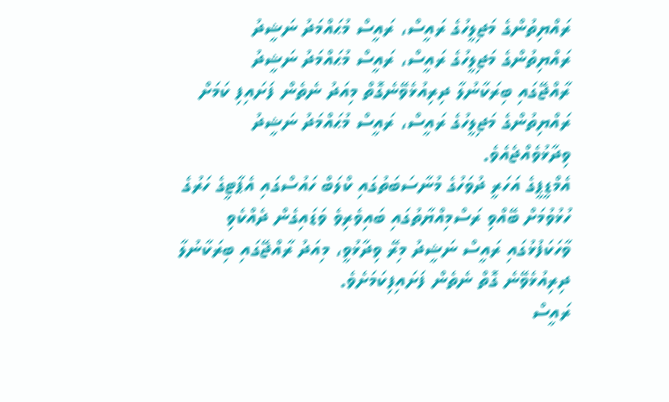ރައްޔިތުންގެ މަޖިލީހުގެ ރައީސް، ރައީސް މުޙައްމަދު ނަޝީދު
ރައްޔިތުންގެ މަޖިލީހުގެ ރައީސް، ރައީސް މުޙައްމަދު ނަޝީދު
ރާއްޖޭގައި ބިރަކާނުލާ ދިރިއުޅެވޭނެގޮތް މިއަދު ނެތެން ފަށައިފި ކަމަށް ރައްޔިތުންގެ މަޖިލީހުގެ ރައީސް، ރައީސް މުޙައްމަދު ނަޝީދު ވިދާޅުވެއްޖެއެވެ.
އެމްޑީޕީގެ އަހަރީ ދުވަހުގެ މުނާސަބަތުގައި ކްލަބް ހައުސްގައި އެޕާޓީގެ ހަރުގެ ހުޅުވުމަށް ބޭއްވި ރަސްމިއްޔާތުގައި ބައިވެރިވެ ވަޑައިގެން ދެއްކެވި ވާހަކަފުޅުގައި ރައީސް ނަޝީދު މިރޭ ވިދާޅުވީ، މިއަދު ރާއްޖޭގައި ބިރަކާނުލާ ދިރިއުޅެވޭނެ ގޮތް ނެތެން ފަށައިފިކަމަށެވެ.
ރައީސް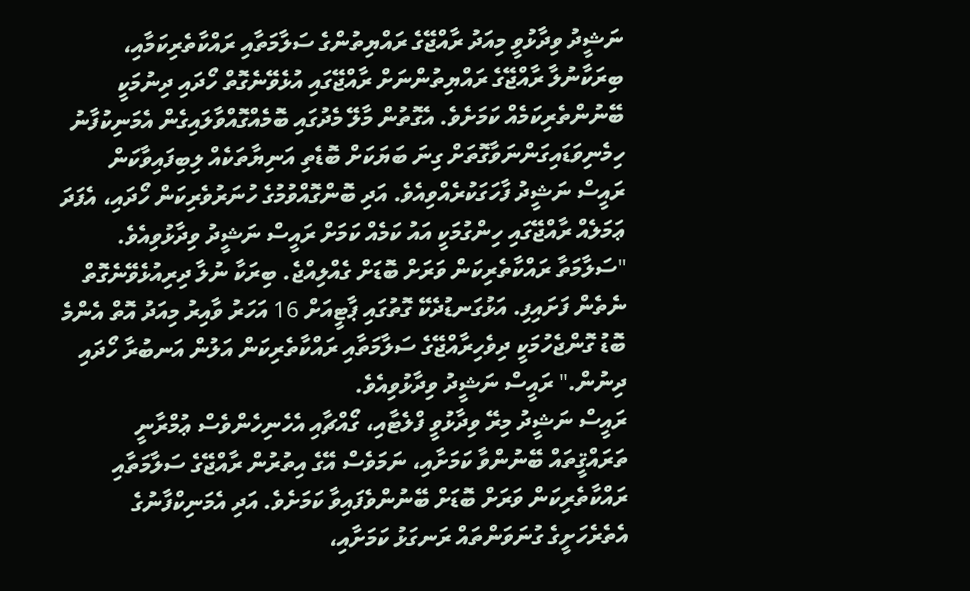ނަޝީދު ވިދާޅުވީ މިއަދު ރާއްޖޭގެ ރައްޔިތުންގެ ސަލާމަތާއި ރައްކާތެރިކަމާއި، ބިރަކާނުލާ ރާއްޖޭގެ ރައްޔިތުންނަށް ރާއްޖޭގައި އުޅެވޭނެގޮތް ހޯދައި ދިނުމަކީ ބޭނުންތެރިކަމެއް ކަމަށެވެ. އެގޮތުން މާލޭ މެދުގައި ބޮމެއްގޮއްވާލައިގެން އެމަނިކުފާނު ހިމެނިވަޑައިގަންނަވާގޮތަށް ގިނަ ބަޔަކަށް ބޮޑެތި އަނިޔާތަކެއް ލިބިފައިވާކަން ރައީސް ނަޝީދު ފާހަގަކުރެއްވިއެވެ. އަދި ބޮންގޮއްވުމުގެ ހުނަރުވެރިކަން ހޯދައި، އެފަދަ ޢަމަލެއް ރާއްޖޭގައި ހިންގުމަކީ އައު ކަމެއް ކަމަށް ރައީސް ނަޝީދު ވިދާޅުވިއެވެ.
"ސަލާމަތާ ރައްކާތެރިކަން ވަރަށް ބޮޑަށް ގެއްލިއްޖެ. ބިރަކާ ނުލާ ދިރިއުޅެވޭނެގޮތް ނެތެން ފަށައިފި. އަޅުގަނޑުދެކޭ ގޮތުގައި ޕާޓީއަށް 16 އަހަރު ވާއިރު މިއަދު އޮތް އެންމެ ބޮޑު ގޮންޖެހުމަކީ ދިވެހިރާއްޖޭގެ ސަލާމަތާއި ރައްކާތެރިކަން އަލުން އަނބުރާ ހޯދައި ދިނުން." ރައީސް ނަޝީދު ވިދާޅުވިއެވެ.
ރައީސް ނަޝީދު މިރޭ ވިދާޅުވީ ފްލެޓާއި، ގޯއްޗާއި އެހެނިހެންވެސް ޢުމްރާނީ ތަރައްޤީތައް ބޭނުންވާ ކަމަށާއި، ނަމަވެސް އޭގެ އިތުރުން ރާއްޖޭގެ ސަލާމަތާއި ރައްކާތެރިކަން ވަރަށް ބޮޑަށް ބޭނުންވެފައިވާ ކަމަށެވެ. އަދި އެމަނިކްފާނުގެ އެތެރެހަށީގެ ގުނަވަންތައް ރަނގަޅު ކަމަށާއި،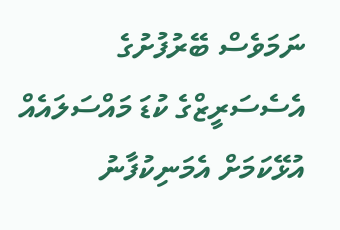ނަމަވެސް ބޭރުފުށުގެ އެސެސަރީޒްގެ ކުޑަ މައްސަލައެއް އުޅޭކަމަށް އެމަނިކުފާނު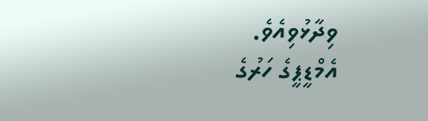ވިދާޅުވިއެވެ.
އެމްޑީޕީގެ ހަރުގެ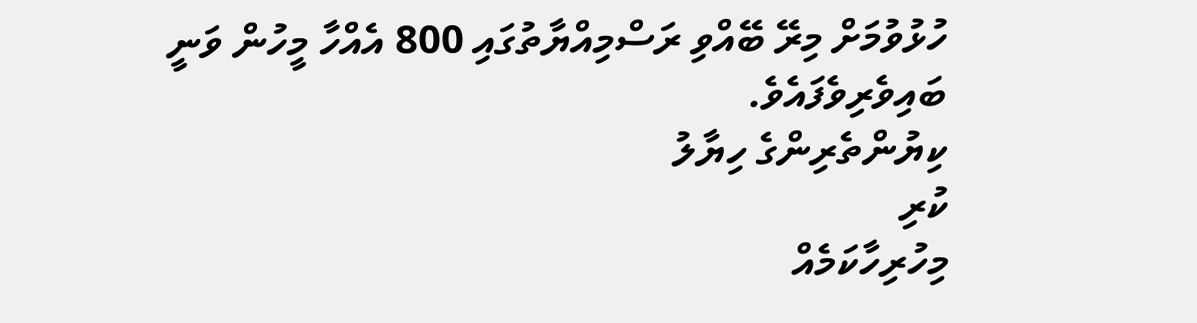ހުޅުވުމަށް މިރޭ ބޭއްވި ރަސްމިއްޔާތުގައި 800 އެއްހާ މީހުން ވަނީ ބައިވެރިވެފައެވެ.
ކިޔުންތެރިންގެ ހިޔާލު
ކުރި
މިހުރިހާކަމެއް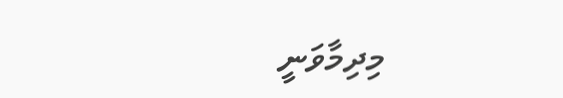މިދިމާވަނީ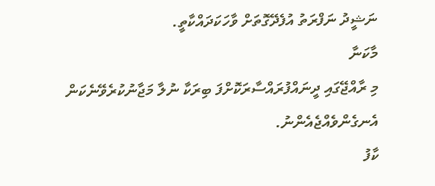ނަޝީދު ނަފްރަތު އުފެދޭގޮތަށް ވާހަކަދައްކާތީ.
މާކަނާ
މި ރާއްޖޭގައި ދީނައްފުރައްސާރަކޮށްފަ ބިރަކާ ނުލާ މަޖާނުކުރެވޭނެކަން އެނގެންވެއްޖެއެންނު.
ކާފު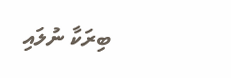ބިރަކާ ނުލައި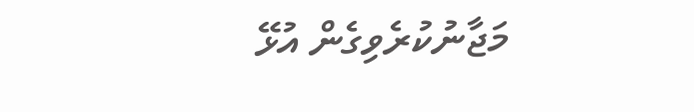މަޖާނުކުރެވިގެން އުޅޭ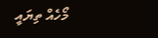މޯހެއް ތިޔައީ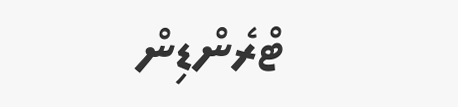ޓްރެންޑިން